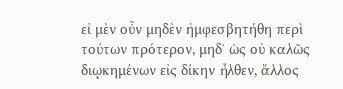εἰ μὲν οὖν μηδὲν ἠμφεσβητήθη περὶ τούτων πρότερον, μηδʼ ὡς οὐ καλῶς διῳκημένων εἰς δίκην ἦλθεν, ἄλλος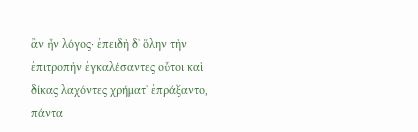ἂν ἦν λόγος· ἐπειδὴ δʼ ὅλην τὴν ἐπιτροπὴν ἐγκαλέσαντες οὗτοι καὶ δίκας λαχόντες χρήματʼ ἐπράξαντο, πάντα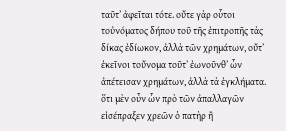ταῦτʼ ἀφεῖται τότε. οὔτε γὰρ οὗτοι τοὐνόματος δήπου τοῦ τῆς ἐπιτροπῆς τὰς δίκας ἐδίωκον, ἀλλὰ τῶν χρημάτων, οὔτʼ ἐκεῖνοι τοὔνομα τοῦτʼ ἐωνοῦνθʼ ὧν ἀπέτεισαν χρημάτων, ἀλλὰ τὰ ἐγκλήματα. ὅτι μὲν οὖν ὧν πρὸ τῶν ἀπαλλαγῶν εἰσέπραξεν χρεῶν ὁ πατὴρ ἢ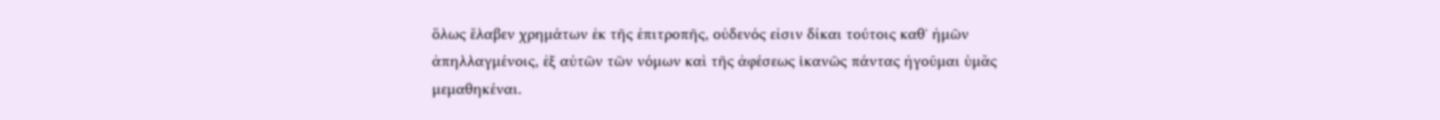ὅλως ἔλαβεν χρημάτων ἐκ τῆς ἐπιτροπῆς, οὐδενός εἰσιν δίκαι τούτοις καθʼ ἡμῶν ἀπηλλαγμένοις, ἐξ αὐτῶν τῶν νόμων καὶ τῆς ἀφέσεως ἱκανῶς πάντας ἡγοῦμαι ὑμᾶς μεμαθηκέναι.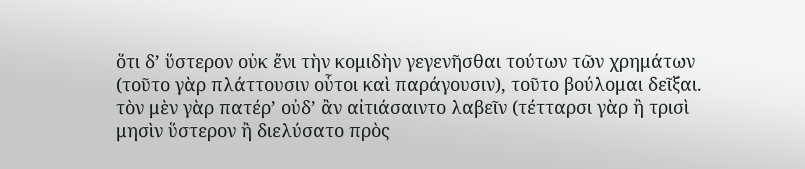ὅτι δʼ ὕστερον οὐκ ἔνι τὴν κομιδὴν γεγενῆσθαι τούτων τῶν χρημάτων (τοῦτο γὰρ πλάττουσιν οὗτοι καὶ παράγουσιν), τοῦτο βούλομαι δεῖξαι. τὸν μὲν γὰρ πατέρʼ οὐδʼ ἂν αἰτιάσαιντο λαβεῖν (τέτταρσι γὰρ ἢ τρισὶ μησὶν ὕστερον ἢ διελύσατο πρὸς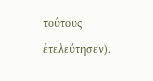τούτους ἐτελεύτησεν).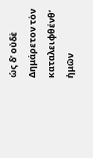ὡς δʼ οὐδὲ Δημάρετον τὸν καταλειφθένθʼ ἡμῶν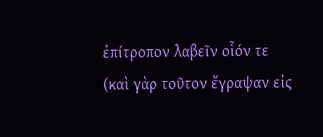ἐπίτροπον λαβεῖν οἷόν τε (καὶ γὰρ τοῦτον ἔγραψαν εἰς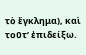τὸ ἔγκλημα), καὶ τοῦτʼ ἐπιδείξω.